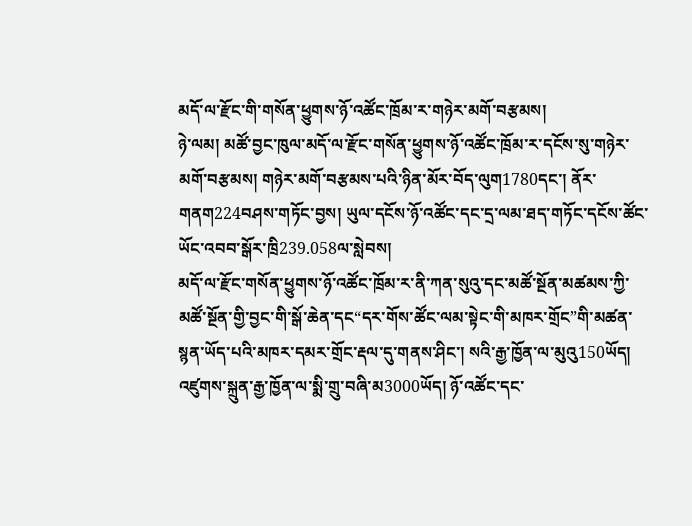མདོ་ལ་རྫོང་གི་གསོན་ཕྱུགས་ཉོ་འཚོང་ཁྲོམ་ར་གཉེར་མགོ་བརྩམས།
ཉེ་ལམ། མཚོ་བྱང་ཁུལ་མདོ་ལ་རྫོང་གསོན་ཕྱུགས་ཉོ་འཚོང་ཁྲོམ་ར་དངོས་སུ་གཉེར་མགོ་བརྩམས། གཉེར་མགོ་བརྩམས་པའི་ཉིན་མོར་བོད་ལུག1780དང་། ནོར་གནག224བཤས་གཏོང་བྱས། ཡུལ་དངོས་ཉོ་འཚོང་དང་དྲ་ལམ་ཐད་གཏོང་དངོས་ཚོང་ཡོང་འབབ་སྒོར་ཁྲི239.058ལ་སླེབས།
མདོ་ལ་རྫོང་གསོན་ཕྱུགས་ཉོ་འཚོང་ཁྲོམ་ར་ནི་ཀན་སུའུ་དང་མཚོ་སྔོན་མཚམས་ཀྱི་མཚོ་སྔོན་གྱི་བྱང་གི་སྒོ་ཆེན་དང“དར་གོས་ཚོང་ལམ་སྟེང་གི་མཁར་གྲོང”གི་མཚན་སྙན་ཡོད་པའི་མཁར་དམར་གྲོང་རྡལ་དུ་གནས་ཤིང་། སའི་རྒྱ་ཁྱོན་ལ་མུའུ150ཡོད། འཛུགས་སྐྲུན་རྒྱ་ཁྱོན་ལ་སྨི་གྲུ་བཞི་མ3000ཡོད། ཉོ་འཚོང་དང་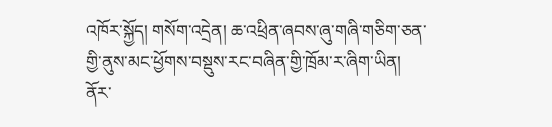འཁོར་སྐྱོད། གསོག་འདྲེན། ཆ་འཕྲིན་ཞབས་ཞུ་གཞི་གཅིག་ཅན་གྱི་ནུས་མང་ཕྱོགས་བསྡུས་རང་བཞིན་གྱི་ཁྲོམ་ར་ཞིག་ཡིན། ནོར་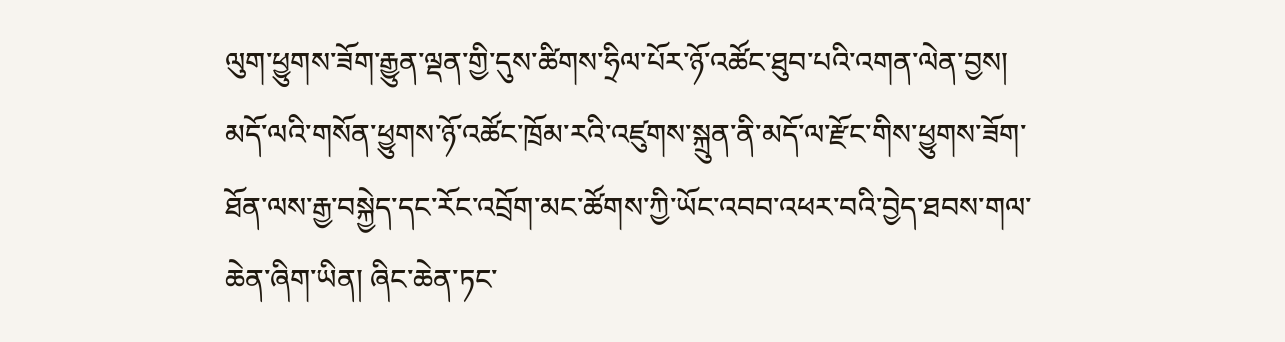ལུག་ཕྱུགས་ཟོག་རྒྱུན་ལྡན་གྱི་དུས་ཚིགས་ཧྲིལ་པོར་ཉོ་འཚོང་ཐུབ་པའི་འགན་ལེན་བྱས།
མདོ་ལའི་གསོན་ཕྱུགས་ཉོ་འཚོང་ཁྲོམ་རའི་འཛུགས་སྐྲུན་ནི་མདོ་ལ་རྫོང་གིས་ཕྱུགས་ཟོག་ཐོན་ལས་རྒྱ་བསྐྱེད་དང་རོང་འབྲོག་མང་ཚོགས་ཀྱི་ཡོང་འབབ་འཕར་བའི་བྱེད་ཐབས་གལ་ཆེན་ཞིག་ཡིན། ཞིང་ཆེན་ཏང་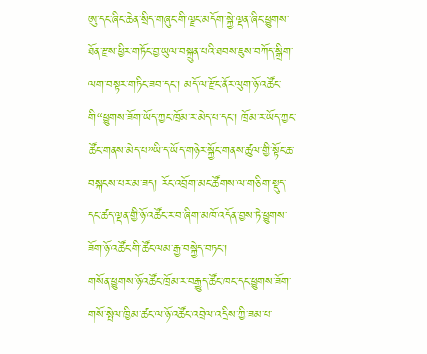ཨུ་དང་ཞིང་ཆེན་སྲིད་གཞུང་གི་ལྗང་མདོག་སྐྱེ་ལྡན་ཞིང་ཕྱུགས་ཐོན་རྫས་ཕྱིར་གཏོང་བྱ་ཡུལ་བསྐྲུན་པའི་ཐབས་ཇུས་བཀོད་སྒྲིག་ལག་བསྟར་གཏིང་ཟབ་དང་། མདོ་ལ་རྫོང་ནོར་ལུག་ཉོ་འཚོང་གི“ཕྱུགས་ཟོག་ཡོད་ཀྱང་ཁྲོམ་ར་མེད་པ་དང་། ཁྲོམ་ར་ཡོད་ཀྱང་ཚོང་གནས་མེད་པ”ཡི་ད་ཡོད་གཉེར་སྐྱོང་གནས་ཚུལ་གྱི་སྟོང་ཆ་བསྐངས་པར་མ་ཟད། རོང་འབྲོག་མང་ཚོགས་ལ་གཅིག་སྡུད་དང་ཚད་ལྡན་གྱི་ཉོ་འཚོང་ར་བ་ཞིག་མཁོ་འདོན་བྱས་ཏེ་ཕྱུགས་ཟོག་ཉོ་འཚོང་གི་ཚོང་ལམ་རྒྱ་བསྐྱེད་བཏང་།
གསོན་ཕྱུགས་ཉོ་འཚོང་ཁྲོམ་ར་བརྒྱུད་ཚོང་ཁང་དང་ཕྱུགས་ཟོག་གསོ་སྤེལ་ཁྱིམ་ཚང་ལ་ཉོ་འཚོང་འབྲེལ་འདྲིས་ཀྱི་ཟམ་པ་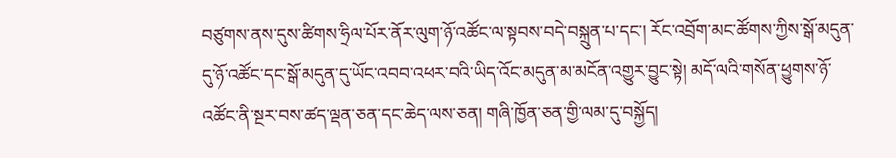བཙུགས་ནས་དུས་ཚིགས་ཧྲིལ་པོར་ནོར་ལུག་ཉོ་འཚོང་ལ་སྟབས་བདེ་བསྐྲུན་པ་དང་། རོང་འབྲོག་མང་ཚོགས་ཀྱིས་སྒོ་མདུན་དུ་ཉོ་འཚོང་དང་སྒོ་མདུན་དུ་ཡོང་འབབ་འཕར་བའི་ཡིད་འོང་མདུན་མ་མངོན་འགྱུར་བྱུང་སྟེ། མདོ་ལའི་གསོན་ཕྱུགས་ཉོ་འཚོང་ནི་སྔར་བས་ཚད་ལྡན་ཅན་དང་ཆེད་ལས་ཅན། གཞི་ཁྱོན་ཅན་གྱི་ལམ་དུ་བསྐྱོད།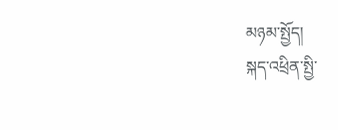མཉམ་སྤྱོད།
སྐད་འཕྲིན་སྤྱི་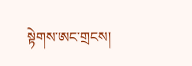སྟེགས་ཨང་གྲངས།